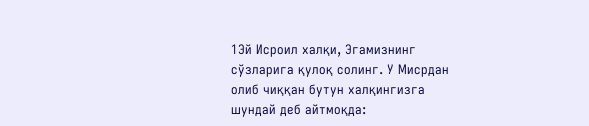1Эй Исроил халқи, Эгамизнинг сўзларига қулоқ солинг. У Мисрдан олиб чиққан бутун халқингизга шундай деб айтмоқда: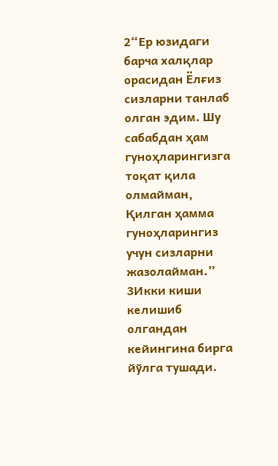2“Ер юзидаги барча халқлар орасидан Ёлғиз сизларни танлаб олган эдим. Шу сабабдан ҳам гуноҳларингизга тоқат қила олмайман, Қилган ҳамма гуноҳларингиз учун сизларни жазолайман.”
3Икки киши келишиб олгандан кейингина бирга йўлга тушади.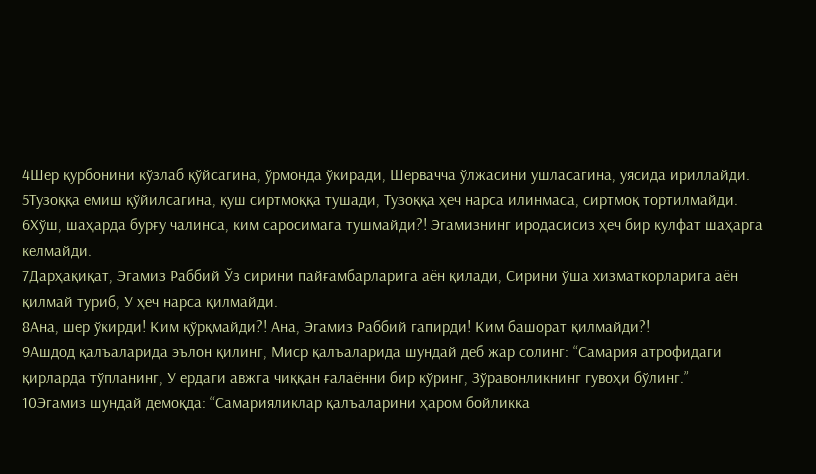4Шер қурбонини кўзлаб қўйсагина, ўрмонда ўкиради, Шервачча ўлжасини ушласагина, уясида ириллайди.
5Тузоққа емиш қўйилсагина, қуш сиртмоққа тушади, Тузоққа ҳеч нарса илинмаса, сиртмоқ тортилмайди.
6Хўш, шаҳарда бурғу чалинса, ким саросимага тушмайди?! Эгамизнинг иродасисиз ҳеч бир кулфат шаҳарга келмайди.
7Дарҳақиқат, Эгамиз Раббий Ўз сирини пайғамбарларига аён қилади, Сирини ўша хизматкорларига аён қилмай туриб, У ҳеч нарса қилмайди.
8Ана, шер ўкирди! Ким қўрқмайди?! Ана, Эгамиз Раббий гапирди! Ким башорат қилмайди?!
9Ашдод қалъаларида эълон қилинг, Миср қалъаларида шундай деб жар солинг: “Самария атрофидаги қирларда тўпланинг, У ердаги авжга чиққан ғалаённи бир кўринг, Зўравонликнинг гувоҳи бўлинг.”
10Эгамиз шундай демоқда: “Самарияликлар қалъаларини ҳаром бойликка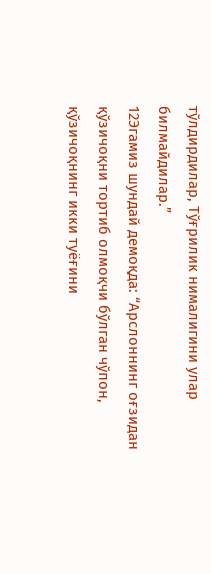тўлдирдилар, Тўғрилик нималигини улар билмайдилар.”
12Эгамиз шундай демоқда: “Арслоннинг оғзидан қўзичоқни тортиб олмоқчи бўлган чўпон, қўзичоқнинг икки туёғини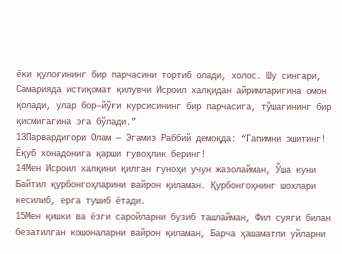ёки қулоғининг бир парчасини тортиб олади, холос. Шу сингари, Самарияда истиқомат қилувчи Исроил халқидан айримларигина омон қолади, улар бор–йўғи курсисининг бир парчасига, тўшагининг бир қисмигагина эга бўлади.”
13Парвардигори Олам — Эгамиз Раббий демоқда: “Гапимни эшитинг! Ёқуб хонадонига қарши гувоҳлик беринг!
14Мен Исроил халқини қилган гуноҳи учун жазолайман, Ўша куни Байтил қурбонгоҳларини вайрон қиламан. Қурбонгоҳнинг шохлари кесилиб, ерга тушиб ётади.
15Мен қишки ва ёзги саройларни бузиб ташлайман, Фил суяги билан безатилган кошоналарни вайрон қиламан, Барча ҳашаматли уйларни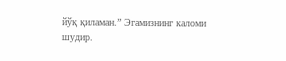йўқ қиламан.” Эгамизнинг каломи шудир.